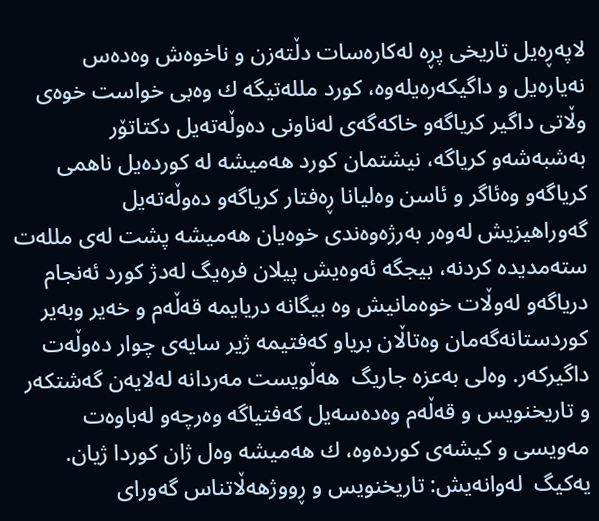لاپه‌ڕه‌یل تاریخى پڕه‌ له‌كاره‌سات دڵته‌زن و ناخوه‌ش وه‌ده‌س نه‌یاره‌یل و داگیكه‌ره‌یله‌وه‌، كورد ملله‌تیگه‌ ك وه‌بى خواست خوه‌ى وڵاتى داگیر كریاگه‌و خاكه‌گه‌ى له‌ناونى ده‌وڵه‌ته‌یل دكتاتۆر به‌شبه‌شه‌و كریاگه‌، نیشتمان كورد هه‌میشه‌ له‌ كورده‌یل ناهمى كریاگه‌و وه‌ئاگر و ئاسن وه‌لیانا ڕه‌فتار كریاگه‌و ده‌وڵه‌ته‌یل گه‌وراهیزیش له‌وه‌ر به‌رژه‌وه‌ندى خوه‌یان هه‌میشه‌ پشت له‌ى ملله‌ت سته‌مدیده‌ كردنه‌، بیجگه‌ ئه‌وه‌یش پیلان فره‌یگ له‌دژ كورد ئه‌نجام دریاگه‌و له‌وڵات خوه‌مانیش وه‌ بیگانه‌ دریایمه‌ قه‌ڵه‌م و خه‌یر وبه‌یر كوردستانه‌گه‌مان وه‌تاڵان بریاو كه‌فتیمه‌ ژیر سایه‌ى چوار ده‌وڵه‌ت داگیركه‌ر. وه‌لى به‌عزه‌ جاریگ  هه‌ڵویست مه‌ردانه‌ له‌لایه‌ن گه‌شتكه‌ر و تاریخنویس و قه‌ڵه‌م وه‌ده‌سه‌یل كه‌فتیاگه‌ وه‌رچه‌و له‌باوه‌ت مه‌ویسى و كیشه‌ى كورده‌وه‌، ك هه‌میشه‌ وه‌ل ژان كوردا ژیان. یه‌كیگ  له‌وانه‌یش: تاریخنویس و ڕووژهه‌ڵاتناس گه‌وراى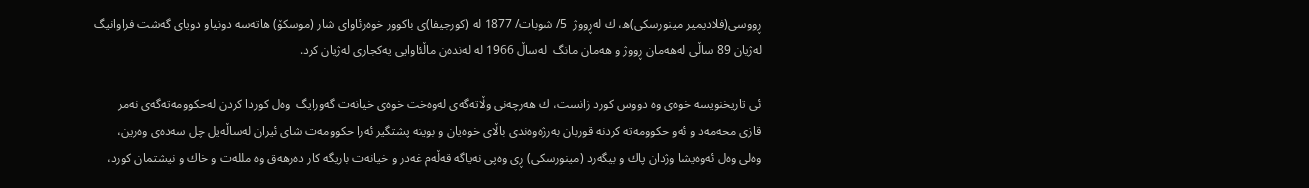ڕووسى(فلادیمیر مینورسكى)ه‌، ك له‌ڕووژ  5/ شوبات/ 1877 له‌ (كورجیفا)ى باكوور خوه‌رئاواى شار (موسكۆ) هاته‌سه‌ دونیاو دویاى گه‌شت فراوانیگ  له‌ژیان 89 ساڵى له‌هه‌مان ڕووژ و هه‌مان مانگ  له‌ساڵ 1966 له‌ له‌نده‌ن ماڵئاوایى یه‌كجارى له‌ژیان كرد.

ئى تاریخنویسه‌ خوه‌ى وه‌ دووس كورد زانست، ك هه‌رچه‌نى وڵاته‌گه‌ى له‌وه‌خت خوه‌ى خیانه‌ت گه‌ورایگ  وه‌ل كوردا كردن له‌حكوومه‌ته‌گه‌ى نه‌مر قازى محه‌مه‌د و ئه‌و حكوومه‌ته‌ كردنه‌ قوربان به‌رژه‌وه‌ندى باڵاى خوه‌یان و بوینه‌ پشتگیر ئه‌را حكوومه‌ت شاى ئیران له‌ساڵه‌یل چل سه‌ده‌ى وه‌رین، وه‌لى وه‌ل ئه‌وه‌یشا وژدان پاك و بیگه‌رد (مینورسكى) ڕى وه‌پى نه‌یاگه‌ قه‌ڵه‌م غه‌در و خیانه‌ت باریگه‌ كار ده‌رهه‌ق وه‌ ملله‌ت و خاك و نیشتمان كورد،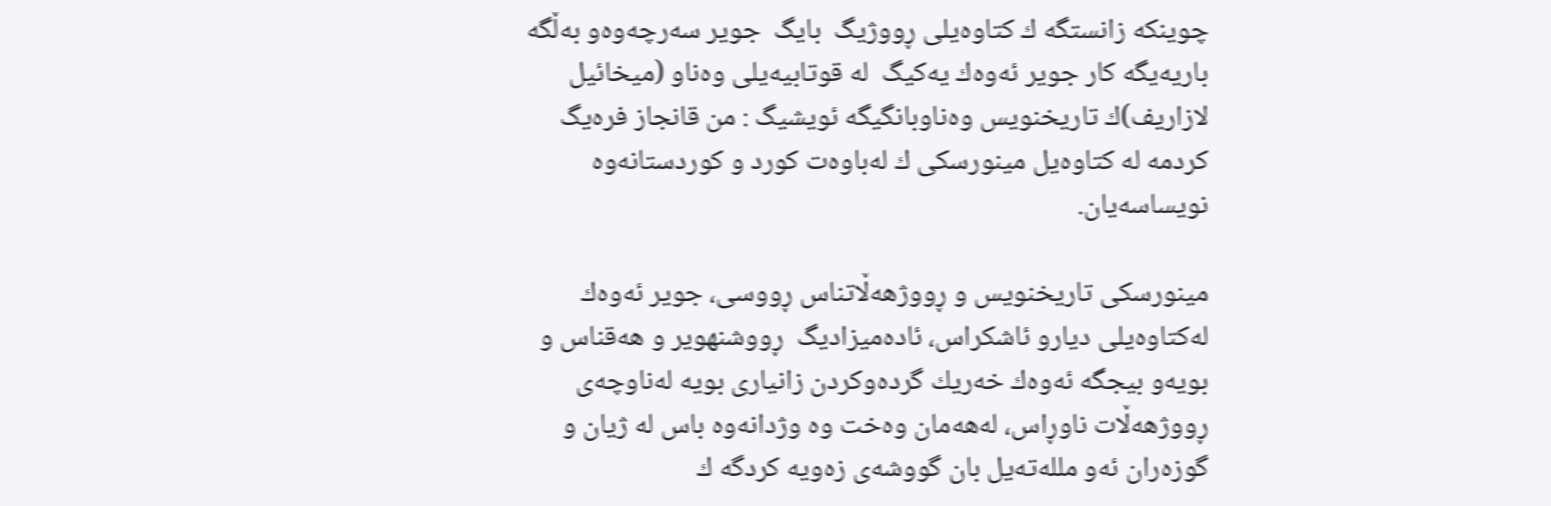چوینكه‌ زانستگه‌ ك كتاوه‌یلى ڕووژیگ  بایگ  جویر سه‌رچه‌وه‌و به‌ڵگه‌ باریه‌یگه‌ كار جویر ئه‌وه‌ك یه‌كیگ  له‌ قوتابیه‌یلى وه‌ناو (میخائیل لازاریف)ك تاریخنویس وه‌ناوبانگیگه‌ ئویشیگ : من قانجاز فره‌یگ  كردمه‌ له‌ كتاوه‌یل مینورسكى ك له‌باوه‌ت كورد و كوردستانه‌وه‌ نویساسه‌یان.

مینورسكى تاریخنویس و ڕووژهه‌ڵاتناس ڕووسى، جویر ئه‌وه‌ك له‌كتاوه‌یلى دیارو ئاشكراس، ئاده‌میزادیگ  ڕووشنهویر و هه‌قناس و بویه‌و بیجگه‌ ئه‌وه‌ك خه‌ریك گرده‌وكردن زانیارى بویه‌ له‌ناوچه‌ى ڕووژهه‌ڵات ناوڕاس، له‌هه‌مان وه‌خت وه‌ وژدانه‌وه‌ باس له‌ ژیان و گوزه‌ران ئه‌و ملله‌ته‌یل بان گووشه‌ى زه‌ویه‌ كردگه‌ ك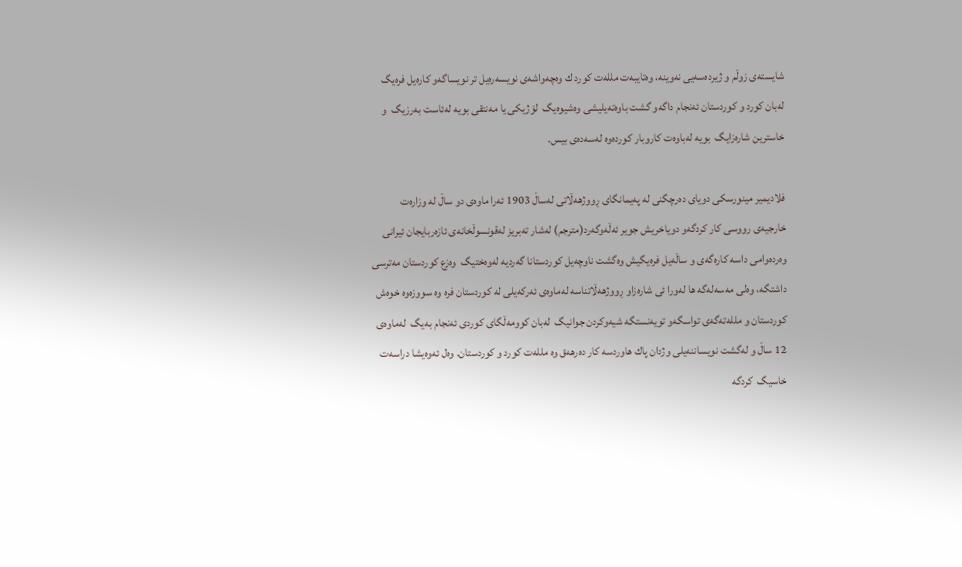شایسته‌ى زوڵم و ژیرده‌سه‌یى نه‌وینه‌، وه‌تایبه‌ت ملله‌ت كورد ك وه‌چه‌واشه‌ى نویسه‌ره‌یل تر نویساگه‌و كاره‌یل فره‌یگ  له‌بان كورد و كوردستان ئه‌نجام داگه‌و گشت باوه‌ته‌یلیشى وه‌شیوه‌یگ  لۆژیكى یا مه‌نتقى بویه‌ له‌ئاست به‌رزیگ  و خاسترین شاره‌زایگ  بویه‌ له‌باوه‌ت كاروبار كورده‌وه‌ له‌سه‌ده‌ى بیس.

فلادیمیر مینورسكى دویاى ده‌رچگنى له‌ په‌یمانگاى ڕووژهه‌ڵاتى له‌ساڵ 1903 ئه‌را ماوه‌ى دو ساڵ له‌ وزاره‌ت خارجیه‌ى رووسى كار كردگه‌و دویاخریش جویر ئه‌ڵه‌وگه‌رد(مترجم) له‌شار ته‌بریز له‌قونسوڵخانه‌ى ئازه‌ربایجان ئیرانى وه‌رده‌وامى داسه‌ كاره‌گه‌ى و ساڵه‌یل فره‌یگیش وه‌گشت ناوچه‌یل كوردستانا گه‌ردیه‌ له‌وه‌ختیگ  وه‌زع كوردستان مه‌ترسى داشتگه‌، وه‌لى مه‌سه‌له‌گه‌ ها له‌ورا ئى شاره‌زاو ڕووژهه‌ڵاتناسه‌ له‌ماوه‌ى ئه‌ركه‌یلى له‌ كوردستان فره‌ وه‌ سووزه‌وه‌ خوه‌ش كوردستان و ملله‌ته‌گه‌ى تواسگه‌و تویه‌نستگه‌ شیه‌وكردن جوانیگ  له‌بان كوومه‌ڵگاى كوردى ئه‌نجام به‌یگ  له‌ماوه‌ى 12 ساڵ و له‌گشت نویساننه‌یلى وژدان پاك هاوردسه‌ كار ده‌رهه‌ق وه‌ ملله‌ت كورد و كوردستان. وه‌ل ئه‌وه‌یشا دراسه‌ت خاسیگ  كردگه‌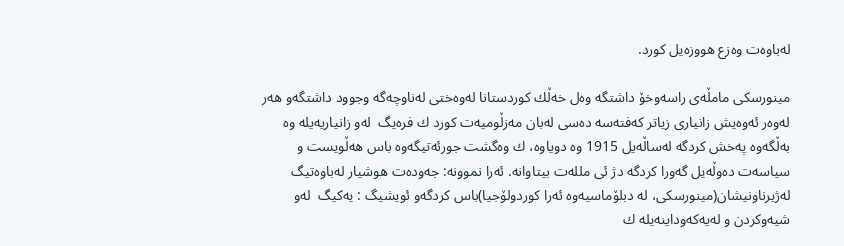له‌باوه‌ت وه‌زع هووزه‌یل كورد.

مینورسكى مامڵه‌ى راسه‌وخۆ داشتگه‌ وه‌ل خه‌ڵك كوردستانا له‌وه‌ختى له‌ناوچه‌گه‌ وجوود داشتگه‌و هه‌ر له‌وه‌ر ئه‌وه‌یش زانیارى زیاتر كه‌فته‌سه‌ ده‌سى له‌بان مه‌زڵومیه‌ت كورد ك فره‌یگ  له‌و زانیاریه‌یله‌ وه‌ به‌ڵگه‌وه‌ په‌خش كردگه‌ له‌ساڵه‌یل 1915 وه‌ دویاوه‌، ك وه‌گشت جورئه‌تیگه‌وه‌ باس هه‌ڵویست و سیاسه‌ت ده‌وڵه‌یل گه‌ورا كردگه‌ دژ ئى ملله‌ت بیتاوانه‌. ئه‌را نموونه‌: جه‌وده‌ت هوشیار له‌باوه‌تیگ  له‌ژیرناونیشان(مینورسكى، له‌ دبلۆماسیه‌وه‌ ئه‌را كوردولۆجیا)باس كردگه‌و ئویشیگ : یه‌كیگ  له‌و شیه‌وكردن و له‌یه‌كه‌وداینه‌یله‌ ك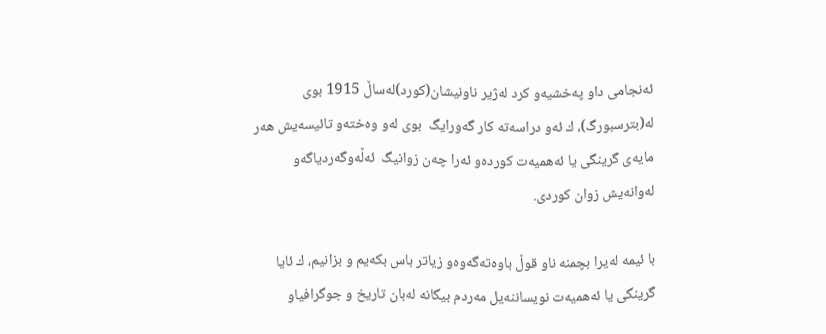ئه‌نجامى داو په‌خشیه‌و كرد له‌ژیر ناونیشان(كورد)له‌ساڵ 1915 بوى له‌(بترسبورگ)، ك ئه‌و دراسه‌ته‌ كار گه‌ورایگ  بوى له‌و وه‌خته‌و تائیسه‌یش هه‌ر مایه‌ى گرینگى یا ئه‌همیه‌ت كورده‌و ئه‌را چه‌ن زوانیگ  ئه‌ڵه‌وگه‌ردیاگه‌و له‌وانه‌یش زوان كوردى.

با ئیمه‌ له‌یرا بچمنه‌ ناو قوڵ باوه‌ته‌گه‌وه‌و زیاتر باس بكه‌یم و بزانیم، ك ئایا گرینگى یا ئه‌همیه‌ت نویساننه‌یل مه‌ردم بیگانه‌ له‌بان تاریخ و جوگرافیاو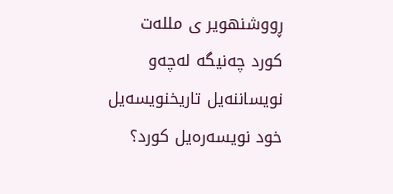ڕووشنهویر ى ملله‌ت كورد چه‌نیگه‌ له‌چه‌و نویساننه‌یل تاریخنویسه‌یل خود نویسه‌ره‌یل كورد؟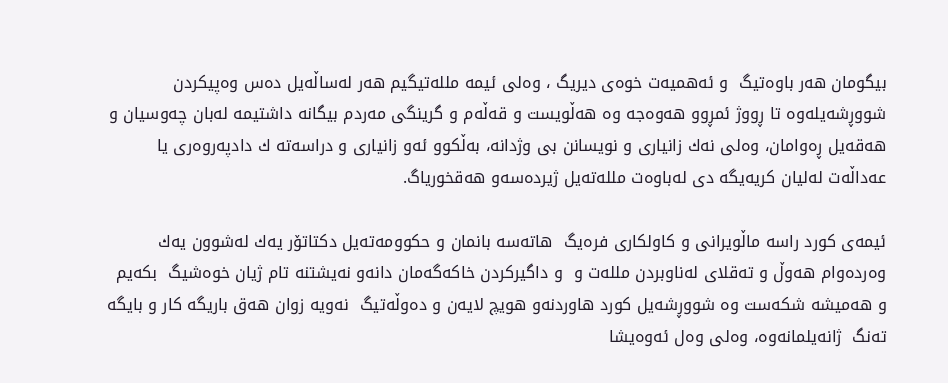بیگومان هه‌ر باوه‌تیگ  و ئه‌همیه‌ت خوه‌ى دیریگ ، وه‌لى ئیمه‌ ملله‌تیگیم هه‌ر له‌ساڵه‌یل ده‌س وه‌پیكردن شووڕشه‌یله‌وه‌ تا ڕووژ ئمڕوو هه‌وه‌جه‌ وه‌ هه‌ڵویست و قه‌ڵه‌م و گرینگى مه‌ردم بیگانه‌ داشتیمه‌ له‌بان چه‌وسیان و هه‌قه‌یل ڕه‌وامان، وه‌لى نه‌ك زانیارى و نویسانن بى وژدانه‌، به‌ڵكوو ئه‌و زانیارى و دراسه‌ته‌ ك دادپه‌روه‌رى یا عه‌داڵه‌ت له‌لیان كریه‌یگه‌ دى له‌باوه‌ت ملله‌ته‌یل ژیرده‌سه‌و هه‌قخوریاگ.

ئیمه‌ى كورد راسه‌ ماڵویرانى و كاولكارى فره‌یگ  هاته‌سه‌ بانمان و حكوومه‌ته‌یل دكتاتۆر یه‌ك له‌شوون یه‌ك وه‌رده‌وام هه‌وڵ و ته‌قلاى له‌ناوبردن ملله‌ت و  و داگیركردن خاكه‌گه‌مان دانه‌و نه‌یشتنه‌ تام ژیان خوه‌شیگ  بكه‌یم و هه‌میشه‌ شكه‌ست وه‌ شووڕشه‌یل كورد هاوردنه‌و هویچ لایه‌ن و ده‌وڵه‌تیگ  نه‌ویه‌ زوان هه‌ق باریگه‌ كار و بایگه‌ ته‌نگ  ژانه‌یلمانه‌وه‌، وه‌لى وه‌ل ئه‌وه‌یشا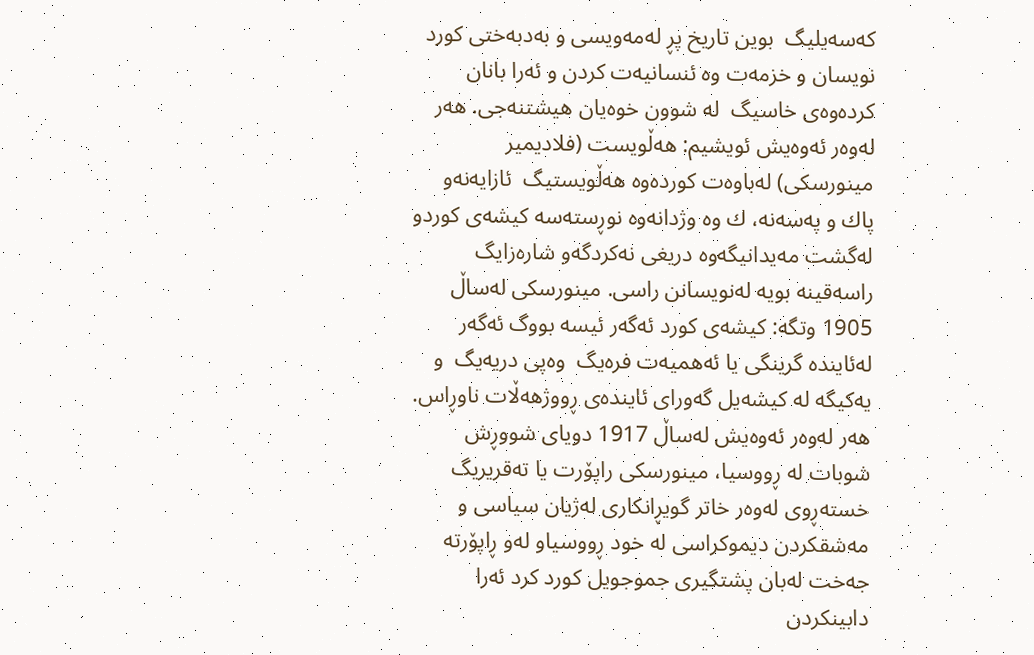كه‌سه‌یلیگ  بوین تاریخ پڕ له‌مه‌ویسى و به‌دبه‌ختى كورد نویسان و خزمه‌ت وه‌ ئنسانیه‌ت كردن و ئه‌را بانان كرده‌وه‌ى خاسیگ  له‌ شوون خوه‌یان هیشتنه‌جى. هه‌ر له‌وه‌ر ئه‌وه‌یش ئویشیم: هه‌ڵویست (فلادیمیر مینورسكى) له‌باوه‌ت كورده‌وه‌ هه‌ڵویستیگ  ئازایه‌نه‌و پاك و په‌سه‌نه‌، ك وه‌ وژدانه‌وه‌ نوڕسته‌سه‌ كیشه‌ى كوردو له‌گشت مه‌یدانیگه‌وه‌ دریغى نه‌كردگه‌و شاره‌زایگ  راسه‌قینه‌ بویه‌ له‌نویسانن راسى. مینورسكى له‌ساڵ 1905 وتگه‌: كیشه‌ى كورد ئه‌گه‌ر ئیسه‌ بووگ ئه‌گه‌ر له‌ئاینده‌ گرینگى یا ئه‌همیه‌ت فره‌یگ  وه‌پى دریه‌یگ  و یه‌كیگه‌ له‌ كیشه‌یل گه‌وراى ئاینده‌ى ڕووژهه‌ڵات ناوڕاس. هه‌ر له‌وه‌ر ئه‌وه‌یش له‌ساڵ 1917 دویاى شووڕش شوبات له‌ ڕووسیا، مینورسكى راپۆرت یا ته‌قریریگ  خسته‌ڕوى له‌وه‌ر خاتر گویڕانكارى له‌ژیان سیاسى و مه‌شقكردن دیموكراسى له‌ خود ڕووسیاو له‌و ڕاپۆرته‌ جه‌خت له‌بان پشتگیرى جموجویل كورد كرد ئه‌را دابینكردن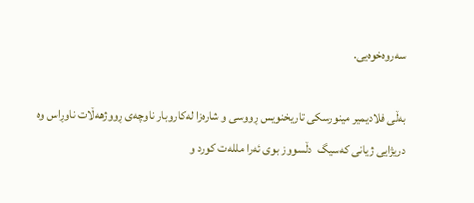سه‌روه‌خوه‌یى.

به‌ڵى فلادیمیر مینورسكى تاریخنویس ڕووسى و شاره‌زا له‌كاروبار ناوچه‌ى ڕووژهه‌ڵات ناوڕاس وه‌ دریژایى ژیانى كه‌سیگ  دڵسووز بوى ئه‌را ملله‌ت كورد و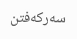سه‌ركه‌فتن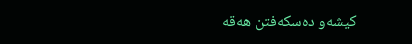كیشه‌و ده‌سكه‌فتن هه‌قه‌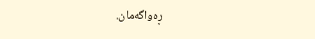ڕه‌واگه‌مان.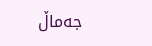جه‌ماڵ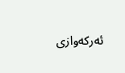ئه‌ركه‌وازى